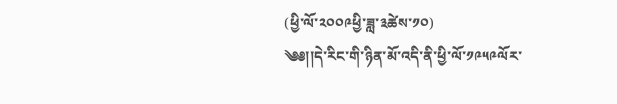(ཕྱི་ལོ་༢༠༠༩ཕྱི་ཟླ་༣ཚེས་༡༠)
༄༅།།དེ་རིང་གི་ཉིན་མོ་འདི་ནི་ཕྱི་ལོ་༡༩༥༩ལོར་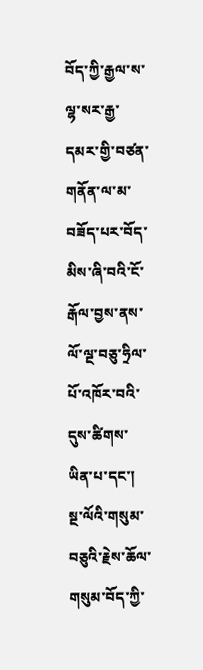བོད་ཀྱི་རྒྱལ་ས་ལྷ་སར་རྒྱ་དམར་གྱི་བཙན་གནོན་ལ་མ་བཟོད་པར་བོད་མིས་ཞི་བའི་ངོ་རྒོལ་བྱས་ནས་ལོ་ལྔ་བཅུ་ཧྲིལ་པོ་འཁོར་བའི་དུས་ཚིགས་ཡིན་པ་དང་། སྔ་ལོའི་གསུམ་བཅུའི་རྗེས་ཆོལ་གསུམ་བོད་ཀྱི་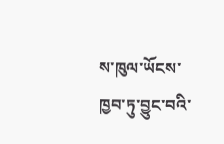ས་ཁུལ་ཡོངས་ཁྱབ་ཏུ་བྱུང་བའི་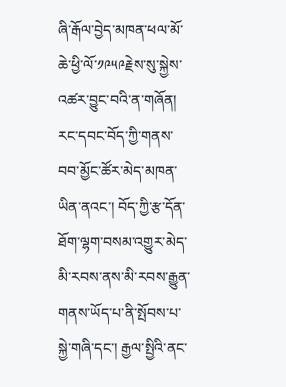ཞི་རྒོལ་བྱེད་མཁན་ཕལ་མོ་ཆེ་ཕྱི་ལོ་༡༩༥༩རྗེས་སུ་སྐྱེས་འཚར་བྱུང་བའི་ན་གཞོན། རང་དབང་བོད་ཀྱི་གནས་བབ་མྱོང་ཚོར་མེད་མཁན་ཡིན་ནའང་། བོད་ཀྱི་རྩ་དོན་ཐོག་ལྷག་བསམ་འགྱུར་མེད་མི་རབས་ནས་མི་རབས་རྒྱུན་གནས་ཡོད་པ་ནི་སྤོབས་པ་སྐྱེ་གཞི་དང་། རྒྱལ་སྤྱིའི་ནང་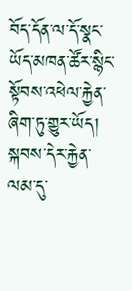བོད་དོན་ལ་དོ་སྣང་ཡོད་མཁན་ཚོར་སྙིང་སྟོབས་འཕེལ་རྐྱེན་ཞིག་ཏུ་གྱུར་ཡོད། སྐབས་དེར་རྐྱེན་ལམ་དུ་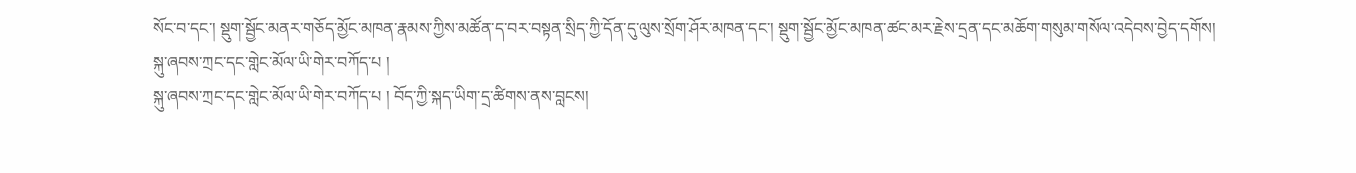སོང་བ་དང་། སྡུག་སྦྱོང་མནར་གཅོད་མྱོང་མཁན་རྣམས་ཀྱིས་མཚོན་ད་བར་བསྟན་སྲིད་ཀྱི་དོན་དུ་ལུས་སྲོག་ཤོར་མཁན་དང་། སྡུག་སྦྱོང་མྱོང་མཁན་ཚང་མར་རྗེས་དྲན་དང་མཆོག་གསུམ་གསོལ་འདེབས་བྱེད་དགོས།
སྐུ་ཞབས་ཀྲང་དང་གླེང་མོལ་ཡི་གེར་བཀོད་པ །
སྐུ་ཞབས་ཀྲང་དང་གླེང་མོལ་ཡི་གེར་བཀོད་པ ། བོད་ཀྱི་སྐད་ཡིག་དྲ་ཚིགས་ནས་བླངས།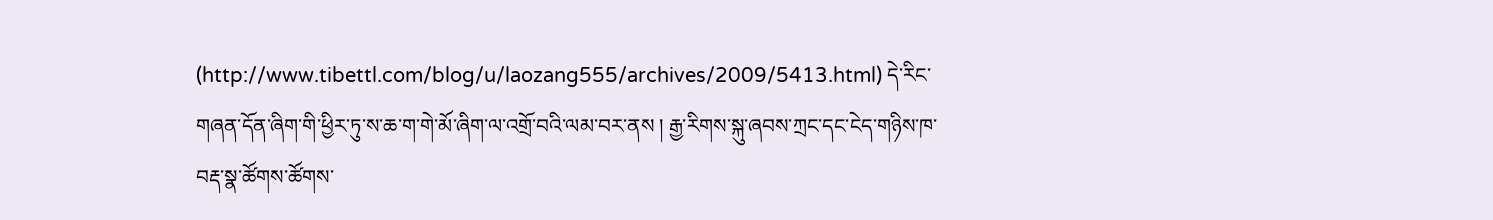(http://www.tibettl.com/blog/u/laozang555/archives/2009/5413.html) དེ་རིང་གཞན་དོན་ཞིག་གི་ཕྱིར་ཏུ་ས་ཆ་ག་གེ་མོ་ཞིག་ལ་འགྲོ་བའི་ལམ་བར་ནས ། རྒྱ་རིགས་སྐུ་ཞབས་ཀྲང་དང་ངེད་གཉིས་ཁ་བརྡ་སྣ་ཚོགས་ཚོགས་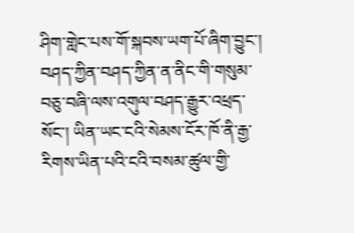ཤིག་གླེང་པས་གོ་སྐབས་ཡག་པོ་ཞིག་བྱུང་། བཤད་ཀྱིན་བཤད་ཀྱིན་ན་ནིང་གི་གསུམ་བཅུ་བཞི་ལས་འགུལ་བཤད་རྒྱུར་འཕྲད་སོང་། ཡིན་ཡང་ངའི་སེམས་ངོར་ཁོ་ནི་རྒྱ་རིགས་ཡིན་པའི་ངའི་བསམ་ཚུལ་གྱི་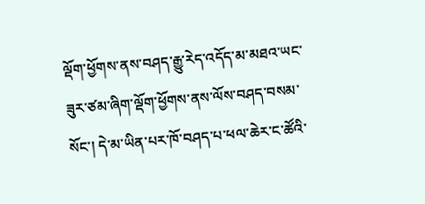ལྡོག་ཕྱོགས་ནས་བཤད་རྒྱུ་རེད་འདོད་མ་མཐའ་ཡང་ཟུར་ཙམ་ཞིག་ལྡོག་ཕྱོགས་ནས་ལོས་བཤད་བསམ་སོང་། དེ་མ་ཡིན་པར་ཁོ་བཤད་པ་ཕལ་ཆེར་ང་ཚོའི་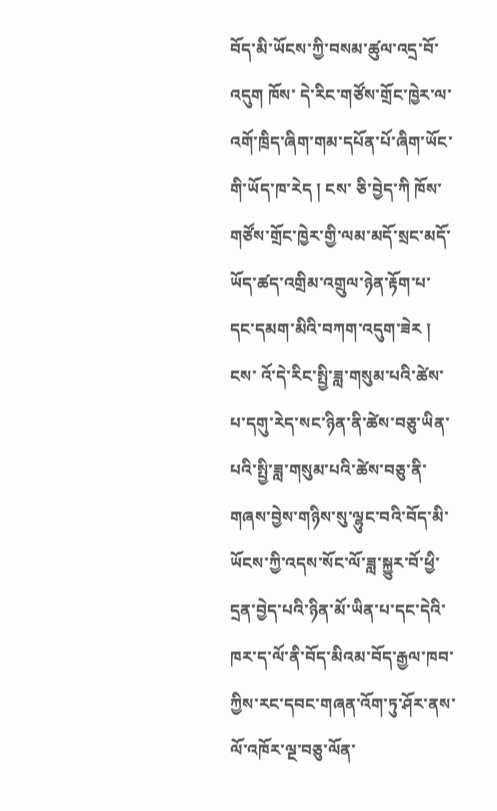བོད་མི་ཡོངས་ཀྱི་བསམ་ཚུལ་འདྲ་བོ་འདུག ཁོས་ དེ་རིང་གཙོས་གྲོང་ཁྱེར་ལ་འགོ་ཁྲིད་ཞིག་གམ་དཔོན་པོ་ཞིག་ཡོང་གི་ཡོད་ཁ་རེད ། ངས་ ཅི་བྱེད་ཀི ཁོས་ གཙོས་གྲོང་ཁྱེར་གྱི་ལམ་མདོ་སྲང་མདོ་ཡོད་ཚད་འགྲིམ་འགྲུལ་ཉེན་རྟོག་པ་དང་དམག་མིའི་བཀག་འདུག་ཟེར ། ངས་ འོ་དེ་རིང་སྤྱི་ཟླ་གསུམ་པའི་ཚེས་པ་དགུ་རེད་སང་ཉིན་ནི་ཚེས་བཅུ་ཡིན་པའི་སྤྱི་ཟླ་གསུམ་པའི་ཚེས་བཅུ་ནི་གཞས་བྱེས་གཉིས་སུ་ལྷུང་བའི་བོད་མི་ཡོངས་ཀྱི་འདས་སོང་ལོ་ཟླ་སྐྱུར་བོ་ཕྱི་དྲན་བྱེད་པའི་ཉིན་མོ་ཡིན་པ་དང་དེའི་ཁར་ད་ལོ་ནི་བོད་མིའམ་བོད་རྒྱལ་ཁབ་ཀྱིས་རང་དབང་གཞན་འོག་ཏུ་ཤོར་ནས་ལོ་འཁོར་ལྔ་བཅུ་ལོན་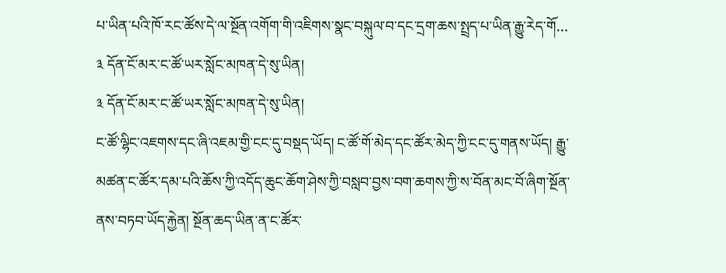པ་ཡིན་པའི་ཁོ་རང་ཚོས་དེ་ལ་སྔོན་འགོག་གི་འཇིགས་སྣང་བསྐུལ་བ་དང་དྲག་ཆས་སྤྲད་པ་ཡིན་རྒྱུ་རེད་གོ…
༣ དོན་ངོ་མར་ང་ཚོ་ཡར་སློང་མཁན་དེ་སུ་ཡིན།
༣ དོན་ངོ་མར་ང་ཚོ་ཡར་སློང་མཁན་དེ་སུ་ཡིན།
ང་ཚོ་ལྷིང་འཇགས་དང་ཞི་འཇམ་གྱི་ངང་དུ་བསྡད་ཡོད། ང་ཚོ་གོ་མེད་དང་ཚོར་མེད་ཀྱི་ངང་དུ་གནས་ཡོད། རྒྱུ་མཚན་ང་ཚོར་དམ་པའི་ཆོས་ཀྱི་འདོད་ཆུང་ཆོག་ཤེས་ཀྱི་བསླབ་བྱས་བག་ཆགས་ཀྱི་ས་བོན་མང་བོ་ཞིག་སྔོན་ནས་བཏབ་ཡོད་རྐྱེན། སྔོན་ཆད་ཡིན་ན་ང་ཚོར་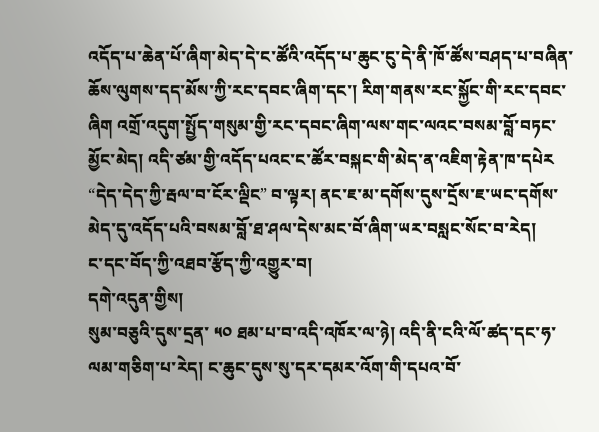འདོད་པ་ཆེན་པོ་ཞིག་མེད་དེ་ང་ཚོའི་འདོད་པ་ཆུང་ངུ་དེ་ནི་ཁོ་ཚོས་བཤད་པ་བཞིན་ཆོས་ལུགས་དད་མོས་ཀྱི་རང་དབང་ཞིག་དང་། རིག་གནས་རང་སྐྱོང་གི་རང་དབང་ཞིག འགྲོ་འདུག་སྤྱོད་གསུམ་གྱི་རང་དབང་ཞིག་ལས་གང་ལའང་བསམ་བློ་བཏང་མྱོང་མེད། འདི་ཙམ་གྱི་འདོད་པའང་ང་ཚོར་བསྐང་གི་མེད་ན་འཇིག་རྟེན་ཁ་དཔེར “དེད་དེད་ཀྱི་རྦལ་བ་ངོར་ལྡིང” བ་ལྟར། ནང་ཇ་མ་དགོས་དུས་དྲོས་ཇ་ཡང་དགོས་མེད་དུ་འདོད་པའི་བསམ་བློ་ཐ་ཤལ་དེས་མང་བོ་ཞིག་ཡར་བསླང་སོང་བ་རེད།
ང་དང་བོད་ཀྱི་འཐབ་རྩོད་ཀྱི་འགྱུར་བ།
དགེ་འདུན་གྱིས།
སུམ་བཅུའི་དུས་དྲན་ ༥༠ ཐམ་པ་བ་འདི་འཁོར་ལ་ཉེ། འདི་ནི་ངའི་ལོ་ཚད་དང་ཧ་ལམ་གཅིག་པ་རེད། ང་ཆུང་དུས་སུ་དར་དམར་འོག་གི་དཔའ་བོ་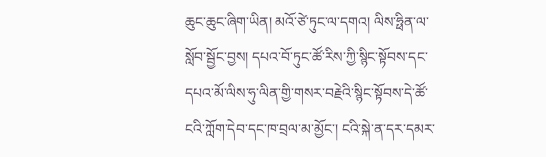ཆུང་ཆུང་ཞིག་ཡིན། མའོ་ཙེ་ཏུང་ལ་དགའ། ལིས་ཧྥིན་ལ་སློབ་སྦྱོང་བྱས། དཔའ་བོ་ཏུང་ཚོ་རིས་ཀྱི་སྙིང་སྟོབས་དང་དཔའ་མོ་ལིས་ཧུ་ལིན་གྱི་གསར་བརྗེའི་སྙིང་སྟོབས་དེ་ཚོ་ངའི་ཀློག་དེབ་དང་ཁ་བྲལ་མ་མྱོང་། ངའི་སྐེ་ན་དར་དམར་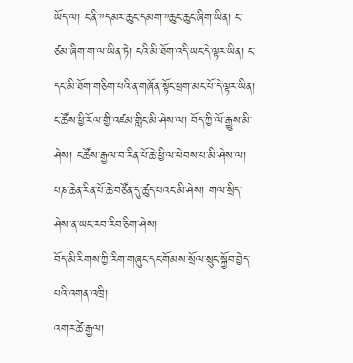ཡོད་ལ། ང་ནི་”དམར་ཆུང་དམག་”ཆུང་ཆུང་ཞིག་ཡིན། ང་ཙམ་ཞིག་ག་ལ་ཡིན་ཏེ། ངའི་མི་ཐོག་འདི་ཡང་དེ་ལྟར་ཡིན། ང་དང་མི་ཐོག་གཅིག་པའི་ན་གཞོན་སྟོང་ཕྲག་མང་པོ་དེ་ལྟར་ཡིན། ང་ཚོས་ཕྱི་རོལ་གྱི་འཛམ་གླིང་མི་ཤེས་ལ། བོད་ཀྱི་ལོ་རྒྱུས་མི་ཤེས། ང་ཚོས་རྒྱལ་བ་རིན་པོ་ཆེ་ཕྱི་ལ་ཕེབས་པ་མི་ཤེས་ལ། པཎ་ཆེན་རིན་པོ་ཆེ་བཙོན་དུ་ཚུད་པའང་མི་ཤེས། གལ་སྲིད་ཤེས་ན་ཡང་རབ་རིབ་ཅིག་ཤེས།
བོད་མི་རིགས་ཀྱི་རིག་གཞུང་དང་གོམས་སྲོལ་སྲུང་སྐྱོབ་བྱེད་པའི་འགན་འཁྲི།
འགར་ཚེ་རྒྱལ།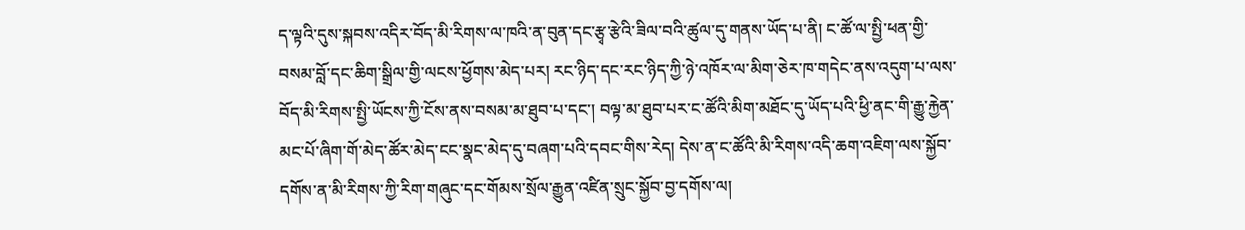ད་ལྟའི་དུས་སྐབས་འདིར་བོད་མི་རིགས་ལ་ཁའི་ན་བུན་དང་རྩྭ་རྩེའི་ཟིལ་བའི་ཚུལ་དུ་གནས་ཡོད་པ་ནི། ང་ཚོ་ལ་སྤྱི་ཕན་གྱི་བསམ་བློ་དང་ཆིག་སྒྲིལ་གྱི་ལངས་ཕྱོགས་མེད་པར། རང་ཉིད་དང་རང་ཉིད་ཀྱི་ཉེ་འཁོར་ལ་མིག་ཅེར་ཁ་གདེང་ནས་འདུག་པ་ལས་བོད་མི་རིགས་སྤྱི་ཡོངས་ཀྱི་ངོས་ནས་བསམ་མ་ཐུབ་པ་དང་། བལྟ་མ་ཐུབ་པར་ང་ཚོའི་མིག་མཐོང་དུ་ཡོད་པའི་ཕྱི་ནང་གི་རྒྱུ་རྐྱེན་མང་པོ་ཞིག་གོ་མེད་ཚོར་མེད་ངང་སྣང་མེད་དུ་བཞག་པའི་དབང་གིས་རེད། དེས་ན་ང་ཚོའི་མི་རིགས་འདི་ཆག་འཇིག་ལས་སྐྱོབ་དགོས་ན་མི་རིགས་ཀྱི་རིག་གཞུང་དང་གོམས་སྲོལ་རྒྱུན་འཛིན་སྲུང་སྐྱོབ་བྱ་དགོས་ལ།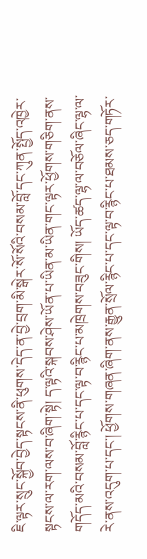ཇི་ལྟར་སྲུང་སྐྱོབ་བྱེད་སྟངས་ནི་ཕུགས་དེད་ན་བྱེ་བྲག་མི་སྒེར་སོ་སོའི་བསམ་བློ་དང་ཀུན་སྤྱོད་འཁྱེར་སྟངས་ལ་རག་ལས་བ་ཞིག་སྟེ། ད་ལྟའི་སྐབས་ཤེས་ཡོན་པ་ཡིན་མ་ཡིན་གང་ལྟར་ཕྱོགས་གཅིག་ནས་གདོད་མའི་བསམ་བློ་རྙིང་པ་དང་ལྟ་བ་རྙིང་པ་མཁྲེགས་བཟུང་གིས། ཡོད་ཚད་ལྷ་ལ་བཅོལ་ཞིང་ལྷ་ལ་རེ་ནས་འདུག་པ་དང་། ཕྱོགས་གཞན་ཞིག་ནས་རྒྱུན་སྲོལ་རྙིང་པ་དང་ལྟ་བ་རྙིང་པ་ཐམས་ཅད་གཏོར་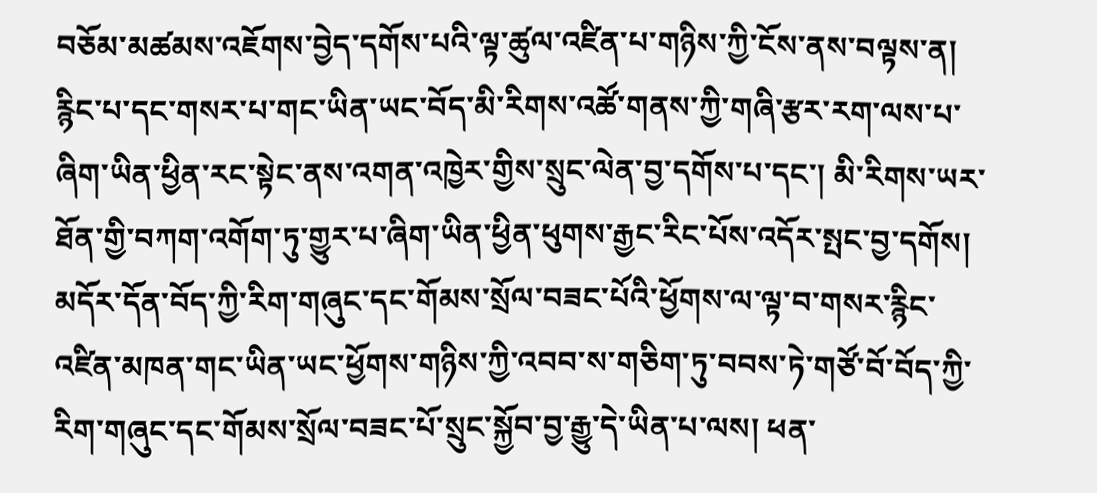བཅོམ་མཚམས་འཇོགས་བྱེད་དགོས་པའི་ལྟ་ཚུལ་འཛིན་པ་གཉིས་ཀྱི་ངོས་ནས་བལྟས་ན། རྙིང་པ་དང་གསར་པ་གང་ཡིན་ཡང་བོད་མི་རིགས་འཚོ་གནས་ཀྱི་གཞི་རྩར་རག་ལས་པ་ཞིག་ཡིན་ཕྱིན་རང་སྟེང་ནས་འགན་འཁྱེར་གྱིས་སྲུང་ལེན་བྱ་དགོས་པ་དང་། མི་རིགས་ཡར་ཐོན་གྱི་བཀག་འགོག་ཏུ་གྱུར་པ་ཞིག་ཡིན་ཕྱིན་ཕུགས་རྒྱང་རིང་པོས་འདོར་སྤང་བྱ་དགོས། མདོར་དོན་བོད་ཀྱི་རིག་གཞུང་དང་གོམས་སྲོལ་བཟང་པོའི་ཕྱོགས་ལ་ལྟ་བ་གསར་རྙིང་འཛིན་མཁན་གང་ཡིན་ཡང་ཕྱོགས་གཉིས་ཀྱི་འབབ་ས་གཅིག་ཏུ་བབས་ཏེ་གཙོ་བོ་བོད་ཀྱི་རིག་གཞུང་དང་གོམས་སྲོལ་བཟང་པོ་སྲུང་སྐྱོབ་བྱ་རྒྱུ་དེ་ཡིན་པ་ལས། ཕན་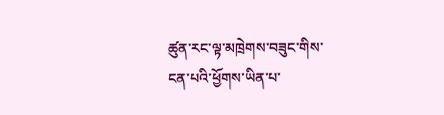ཚུན་རང་ལྟ་མཁྲེགས་བཟུང་གིས་ངན་པའི་ཕྱོགས་ཡིན་པ་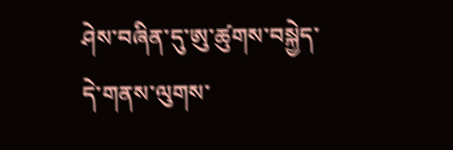ཤེས་བཞིན་དུ་ཨུ་ཚུགས་བསྐྱེད་དེ་གནས་ལུགས་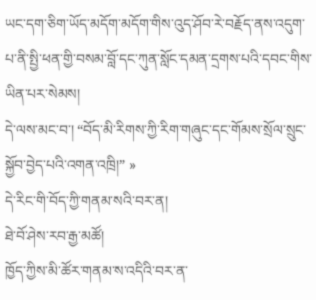ཡང་དག་ཅིག་ཡོད་མདོག་མདོག་གིས་འུད་ཤོབ་རེ་བརྗོད་ནས་འདུག་པ་ནི་སྤྱི་ཕན་གྱི་བསམ་བློ་དང་ཀུན་སློང་དམན་དྲགས་པའི་དབང་གིས་ཡིན་པར་སེམས།
དེ་ལས་མང་བ་། “བོད་མི་རིགས་ཀྱི་རིག་གཞུང་དང་གོམས་སྲོལ་སྲུང་སྐྱོབ་བྱེད་པའི་འགན་འཁྲི།” »
དེ་རིང་གི་བོད་ཀྱི་གནམ་སའི་བར་ན།
ཐེ་བོ་ཤེས་རབ་རྒྱ་མཚོ།
ཁྱོད་ཀྱིས་མི་ཚོར་གནམ་ས་འདིའི་བར་ན་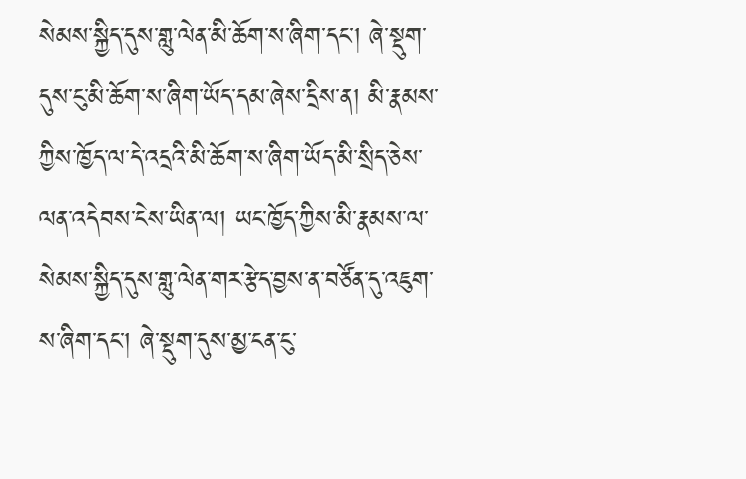སེམས་སྐྱིད་དུས་གླུ་ལེན་མི་ཆོག་ས་ཞིག་དང་། ཞེ་སྡུག་དུས་ངུ་མི་ཆོག་ས་ཞིག་ཡོད་དམ་ཞེས་དྲིས་ན། མི་རྣམས་ཀྱིས་ཁྱོད་ལ་དེ་འདྲའི་མི་ཆོག་ས་ཞིག་ཡོད་མི་སྲིད་ཅེས་ལན་འདེབས་ངེས་ཡིན་ལ། ཡང་ཁྱོད་ཀྱིས་མི་རྣམས་ལ་སེམས་སྐྱིད་དུས་གླུ་ལེན་གར་རྩེད་བྱས་ན་བཙོན་དུ་འཇུག་ས་ཞིག་དང་། ཞེ་སྡུག་དུས་མྱ་ངན་ངུ་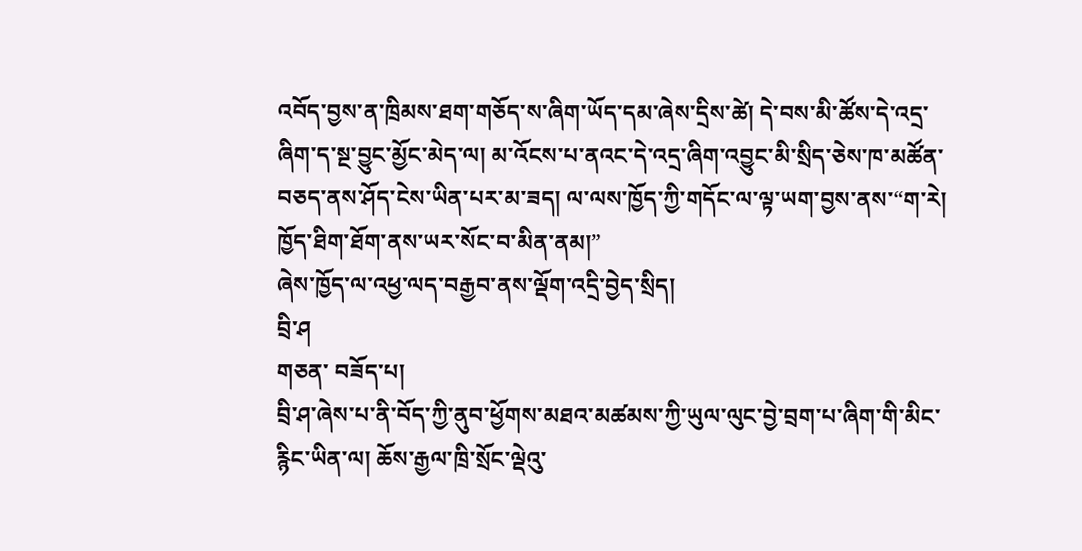འབོད་བྱས་ན་ཁྲིམས་ཐག་གཅོད་ས་ཞིག་ཡོད་དམ་ཞེས་དྲིས་ཚེ། དེ་བས་མི་ཚོས་དེ་འདྲ་ཞིག་ད་སྔ་བྱུང་མྱོང་མེད་ལ། མ་འོངས་པ་ནའང་དེ་འདྲ་ཞིག་འབྱུང་མི་སྲིད་ཅེས་ཁ་མཚོན་བཅད་ནས་ཤོད་ངེས་ཡིན་པར་མ་ཟད། ལ་ལས་ཁྱོད་ཀྱི་གདོང་ལ་ལྟ་ཡག་བྱས་ནས་“ག་རེ། ཁྱོད་ཐིག་ཐོག་ནས་ཡར་སོང་བ་མིན་ནམ།”
ཞེས་ཁྱོད་ལ་འཕྱ་ལད་བརྒྱབ་ནས་ལྡོག་འདྲི་བྱེད་སྲིད།
བྲི་ཤ
གཅན་ བཟོད་པ།
བྲི་ཤ་ཞེས་པ་ནི་བོད་ཀྱི་ནུབ་ཕྱོགས་མཐའ་མཚམས་ཀྱི་ཡུལ་ལུང་བྱེ་བྲག་པ་ཞིག་གི་མིང་རྙིང་ཡིན་ལ། ཆོས་རྒྱལ་ཁྲི་སྲོང་ལྡེའུ་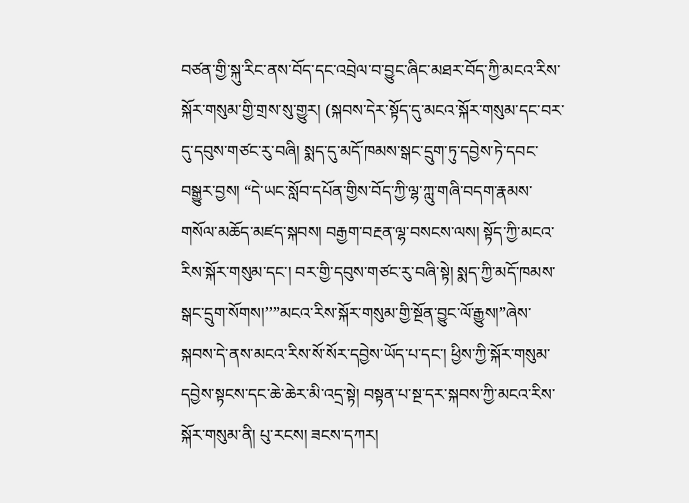བཙན་གྱི་སྐུ་རིང་ནས་བོད་དང་འབྲེལ་བ་བྱུང་ཞིང་མཐར་བོད་ཀྱི་མངའ་རིས་སྐོར་གསུམ་གྱི་གྲས་སུ་གྱུར། (སྐབས་དེར་སྟོད་དུ་མངའ་སྐོར་གསུམ་དང་བར་དུ་དབུས་གཙང་རུ་བཞི། སྨད་དུ་མདོ་ཁམས་སྒང་དྲུག་ཏུ་དབྱེས་ཏེ་དབང་བསྒྱུར་བྱས། “དེ་ཡང་སློབ་དཔོན་གྱིས་བོད་ཀྱི་ལྷ་ཀླུ་གཞི་བདག་རྣམས་གསོལ་མཆོད་མཛད་སྐབས། བརྒྱག་བརྔན་ལྷ་བསངས་ལས། སྟོད་ཀྱི་མངའ་རིས་སྐོར་གསུམ་དང་། བར་གྱི་དབུས་གཙང་རུ་བཞི་སྟེ། སྨད་ཀྱི་མདོ་ཁམས་སྒང་དྲུག་སོགས།’’”མངའ་རིས་སྐོར་གསུམ་གྱི་སྔོན་བྱུང་ལོ་རྒྱུས།”ཞེས་སྐབས་དེ་ནས་མངའ་རིས་སོ་སོར་དབྱེས་ཡོད་པ་དང་། ཕྱིས་ཀྱི་སྐོར་གསུམ་དབྱེས་སྟངས་དང་ཆེ་ཆེར་མི་འདྲ་སྟེ། བསྟན་པ་སྔ་དར་སྐབས་ཀྱི་མངའ་རིས་སྐོར་གསུམ་ནི། པུ་རངས། ཟངས་དཀར།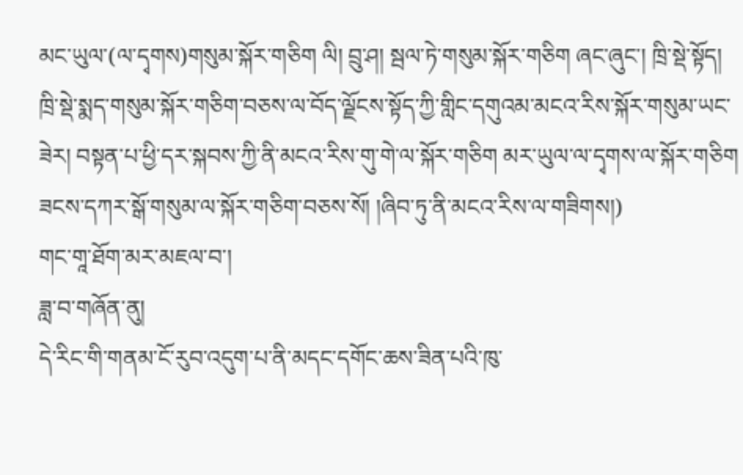མང་ཡུལ་(ལ་དྭགས)གསུམ་སྐོར་གཅིག ལི། བྲུ་ཤ། སྦལ་ཏེ་གསུམ་སྐོར་གཅིག ཞང་ཞུང་། ཁྲི་སྡེ་སྟོད། ཁྲི་སྡེ་སྨད་གསུམ་སྐོར་གཅིག་བཅས་ལ་བོད་ལྗོངས་སྟོད་ཀྱི་གླིང་དགུའམ་མངའ་རིས་སྐོར་གསུམ་ཡང་ཟེར། བསྟན་པ་ཕྱི་དར་སྐབས་ཀྱི་ནི་མངའ་རིས་གུ་གེ་ལ་སྐོར་གཅིག མར་ཡུལ་ལ་དྭགས་ལ་སྐོར་གཅིག ཟངས་དཀར་སྒོ་གསུམ་ལ་སྐོར་གཅིག་བཅས་སོ། །ཞིབ་ཏུ་ནི་མངའ་རིས་ལ་གཟིགས།)
གང་གཱ་ཐོག་མར་མཇལ་བ་།
ཟླ་བ་གཞོན་ནུ།
དེ་རིང་གི་གནམ་ངོ་རུབ་འདུག་པ་ནི་མདང་དགོང་ཆས་ཟིན་པའི་ཁུ་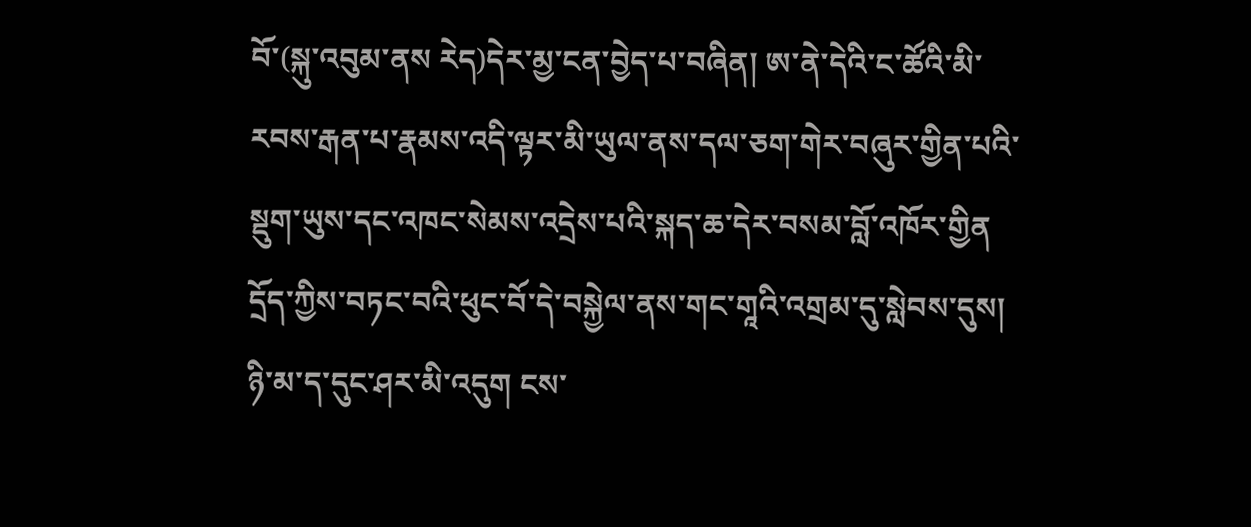བོ་(སྐུ་འབུམ་ནས རེད)དེར་མྱ་ངན་བྱེད་པ་བཞིན། ཨ་ནེ་དེའི་ང་ཚོའི་མི་རབས་རྒན་པ་རྣམས་འདི་ལྟར་མི་ཡུལ་ནས་དལ་ཅག་གེར་བཞུར་གྱིན་པའི་སྡུག་ཡུས་དང་འཁང་སེམས་འདྲེས་པའི་སྐད་ཆ་དེར་བསམ་བློ་འཁོར་གྱིན དྲོད་ཀྱིས་བཏང་བའི་ཕུང་བོ་དེ་བསྐྱེལ་ནས་གང་གཱའི་འགྲམ་དུ་སླེབས་དུས། ཉི་མ་ད་དུང་ཤར་མི་འདུག ངས་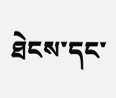ཐེངས་དང་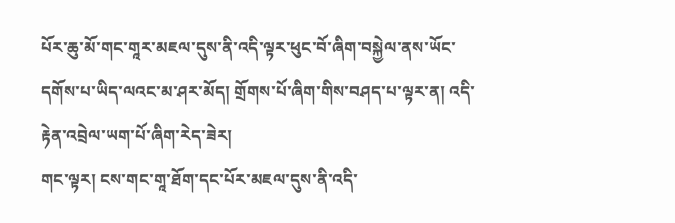པོར་ཆུ་མོ་གང་གཱར་མཇལ་དུས་ནི་འདི་ལྟར་ཕུང་བོ་ཞིག་བསྐྱེལ་ནས་ཡོང་དགོས་པ་ཡིད་ལའང་མ་ཤར་མོད། གྲོགས་པོ་ཞིག་གིས་བཤད་པ་ལྟར་ན། འདི་རྟེན་འབྲེལ་ཡག་པོ་ཞིག་རེད་ཟེར།
གང་ལྟར། ངས་གང་གཱ་ཐོག་དང་པོར་མཇལ་དུས་ནི་འདི་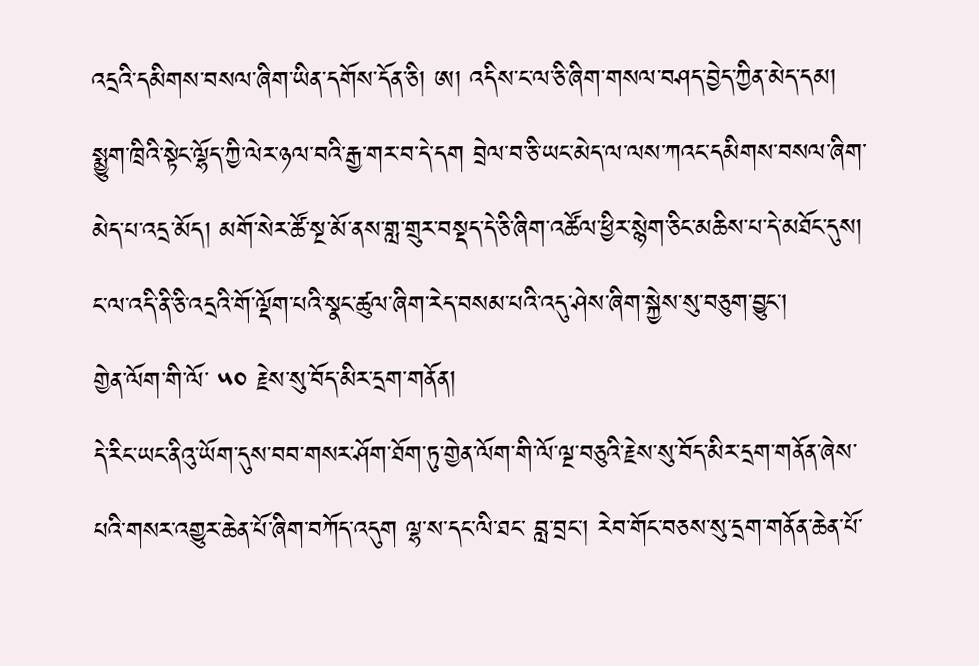འདྲའི་དམིགས་བསལ་ཞིག་ཡིན་དགོས་དོན་ཅི། ཨ། འདིས་ང་ལ་ཅི་ཞིག་གསལ་བཤད་བྱེད་ཀྱིན་མེད་དམ།
སྨྱུག་ཁྲིའི་སྟེང་ལྷོད་ཀྱི་ལེར་ཉལ་བའི་རྒྱ་གར་བ་དེ་དག བྲེལ་བ་ཅི་ཡང་མེད་ལ་ལས་ཀའང་དམིགས་བསལ་ཞིག་མེད་པ་འདྲ་མོད། མགོ་སེར་ཚོ་སྔ་མོ་ནས་གླ་གྲུར་བསྡད་དེ་ཅི་ཞིག་འཚོལ་ཕྱིར་སྙེག་ཅིང་མཆིས་པ་དེ་མཐོང་དུས། ང་ལ་འདི་ནི་ཅི་འདྲའི་གོ་ལྡོག་པའི་སྣང་ཚུལ་ཞིག་རེད་བསམ་པའི་འདུ་ཤེས་ཞིག་སྐྱེས་སུ་བཅུག་བྱུང་།
གྱེན་ལོག་གི་ལོ་ ༥༠ རྗེས་སུ་བོད་མིར་དྲག་གནོན།
དེ་རིང་ཡང་ནིའུ་ཡོག་དུས་བབ་གསར་ཤོག་ཐོག་ཏུ་གྱེན་ལོག་གི་ལོ་ལྔ་བཅུའི་རྗེས་སུ་བོད་མིར་དྲག་གནོན་ཞེས་པའི་གསར་འགྱུར་ཆེན་པོ་ཞིག་བཀོད་འདུག ལྷ་ས་དང་ལི་ཐང་ བླ་བྲང་། རེབ་གོང་བཅས་སུ་དྲག་གནོན་ཆེན་པོ་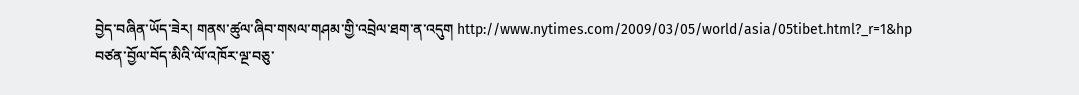བྱེད་བཞིན་ཡོད་ཟེར། གནས་ཚུལ་ཞིབ་གསལ་གཤམ་གྱི་འབྲེལ་ཐག་ན་འདུག http://www.nytimes.com/2009/03/05/world/asia/05tibet.html?_r=1&hp
བཙན་བྱོལ་བོད་མིའི་ལོ་འཁོར་ལྔ་བཅུ་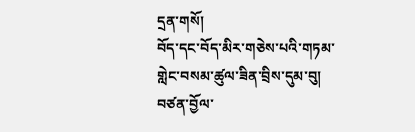དྲན་གསོ།
བོད་དང་བོད་མིར་གཅེས་པའི་གཏམ་གླེང་བསམ་ཚུལ་ཟིན་བྲིས་དུམ་བུ།
བཙན་བྱོལ་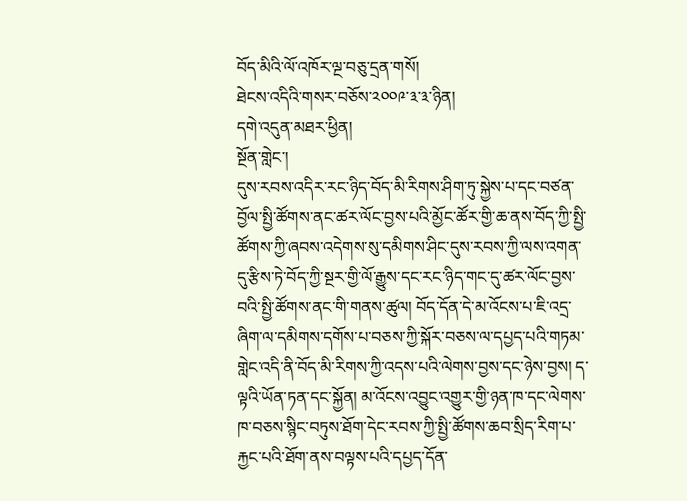བོད་མིའི་ལོ་འཁོར་ལྔ་བཅུ་དྲན་གསོ།
ཐེངས་འདིའི་གསར་བཅོས་༢༠༠༩་༣་༣་ཉིན།
དགེ་འདུན་མཐར་ཕྱིན།
སྔོན་གླེང་།
དུས་རབས་འདིར་རང་ཉིད་བོད་མི་རིགས་ཤིག་ཏུ་སྐྱེས་པ་དང་བཙན་བྱོལ་སྤྱི་ཚོགས་ནང་ཚར་ལོང་བྱས་པའི་མྱོང་ཚོར་གྱི་ཆ་ནས་བོད་ཀྱི་སྤྱི་ཚོགས་ཀྱི་ཞབས་འདེགས་སུ་དམིགས་ཤིང་དུས་རབས་ཀྱི་ལས་འགན་དུ་རྩིས་ཏེ་བོད་ཀྱི་སྔར་གྱི་ལོ་རྒྱུས་དང་རང་ཉིད་གང་དུ་ཚར་ལོང་བྱས་བའི་སྤྱི་ཚོགས་ནང་གི་གནས་ཚུལ། བོད་དོན་དེ་མ་འོངས་པ་ཇི་འདྲ་ཞིག་ལ་དམིགས་དགོས་པ་བཅས་ཀྱི་སྐོར་བཅས་ལ་དཔྱད་པའི་གཏམ་གླེང་འདི་ནི་བོད་མི་རིགས་ཀྱི་འདས་པའི་ལེགས་བྱས་དང་ཉེས་བྱས། ད་ལྟའི་ཡོན་ཏན་དང་སྐྱོན། མ་འོངས་འབྱུང་འགྱུར་གྱི་ཉན་ཁ་དང་ལེགས་ཁ་བཅས་སྙིང་བཏུས་ཐོག་དེང་རབས་ཀྱི་སྤྱི་ཚོགས་ཆབ་སྲིད་རིག་པ་རྐྱང་པའི་ཐོག་ནས་བལྟས་པའི་དཔྱད་དོན་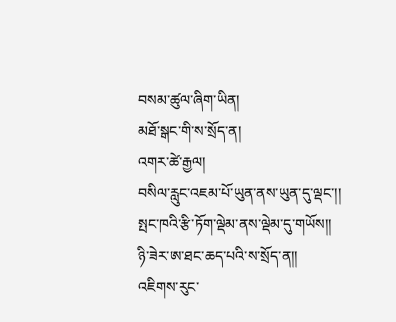བསམ་ཚུལ་ཞིག་ཡིན།
མཐོ་སྒང་གི་ས་སྲོད་ན།
འགར་ཚེ་རྒྱལ།
བསིལ་རླུང་འཇམ་པོ་ཡུན་ནས་ཡུན་དུ་ལྡང་།།
སྤང་ཁའི་རྩི་ཏོག་ལྡེམ་ནས་ལྡེམ་དུ་གཡོས།།
ཉི་ཟེར་ཨ་ཐང་ཆད་པའི་ས་སྲོད་ན།།
འཇིགས་རུང་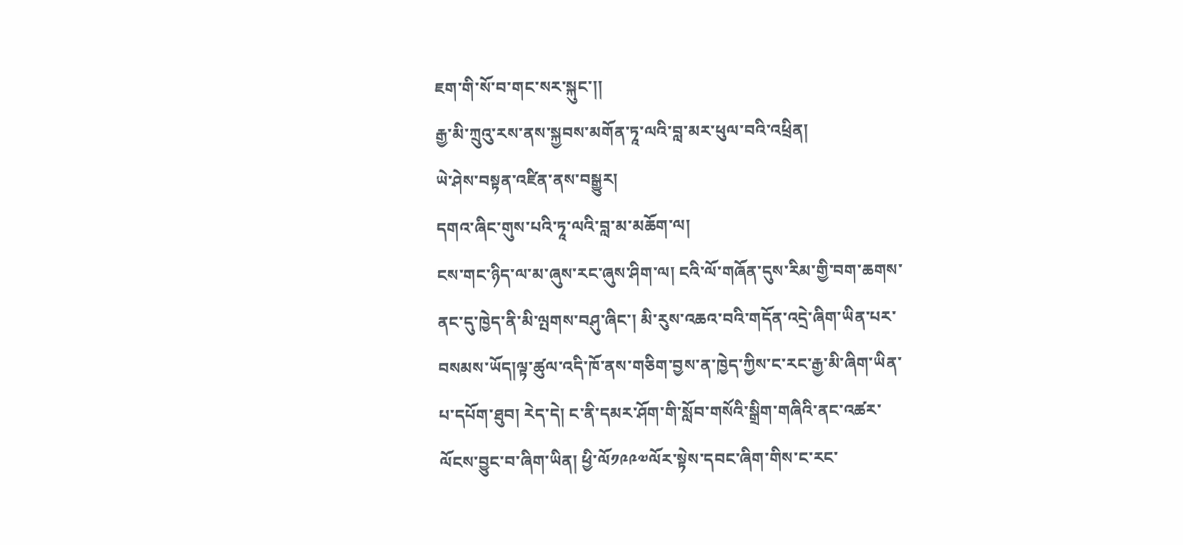ཇག་གི་སོ་བ་གང་སར་སྐུང་།།
རྒྱ་མི་ཀྲུའུ་རས་ནས་སྐྱབས་མགོན་ཏཱ་ལའི་བླ་མར་ཕུལ་བའི་འཕྲིན།
ཡེ་ཤེས་བསྟན་འཛིན་ནས་བསྒྱུར།
དགའ་ཞིང་གུས་པའི་ཏཱ་ལའི་བླ་མ་མཆོག་ལ།
ངས་གང་ཉིད་ལ་མ་ཞུས་རང་ཞུས་ཤིག་ལ། ངའི་ལོ་གཞོན་དུས་རིམ་གྱི་བག་ཆགས་ནང་དུ་ཁྱེད་ནི་མི་ལྤགས་བཤུ་ཞིང་། མི་རུས་འཆའ་བའི་གདོན་འདྲེ་ཞིག་ཡིན་པར་བསམས་ཡོད།ལྟ་ཚུལ་འདི་ཁོ་ནས་གཅིག་བྱས་ན་ཁྱེད་ཀྱིས་ང་རང་རྒྱ་མི་ཞིག་ཡིན་པ་དཔོག་ཐུབ། རེད་དེ། ང་ནི་དམར་ཤོག་གི་སློབ་གསོའི་སྒྲིག་གཞིའི་ནང་འཚར་ལོངས་བྱུང་བ་ཞིག་ཡིན། ཕྱི་ལོ༡༩༩༧ལོར་སྟེས་དབང་ཞིག་གིས་ང་རང་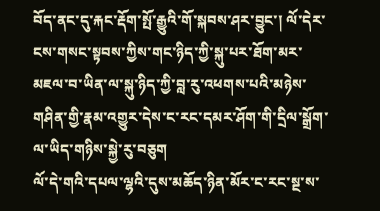བོད་ནང་དུ་རྐང་རྡོག་སྤོ་རྒྱུའི་གོ་སྐབས་ཤར་བྱུང་། ལོ་དེར་ངས་གསང་སྟབས་ཀྱིས་གང་ཉིད་ཀྱི་སྐུ་པར་ཐོག་མར་མཇལ་བ་ཡིན་ལ་སྐུ་ཉིད་ཀྱི་བླ་རུ་འཕགས་པའི་མཉེས་གཤིན་གྱི་རྣམ་འགྱུར་དེས་ང་རང་དམར་ཤོག་གི་དྲིལ་སྒྲོག་ལ་ཡིད་གཉིས་སྐྱེ་རུ་བཅུག
ལོ་དེ་གའི་དཔལ་ལྷའི་དུས་མཆོད་ཉིན་མོར་ང་རང་སྔ་ས་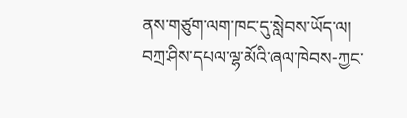ནས་གཙུག་ལག་ཁང་དུ་སླེབས་ཡོད་ལ། བཀྲ་ཤིས་དཔལ་ལྷ་མོའི་ཞལ་ཁེབས-ཀྱང་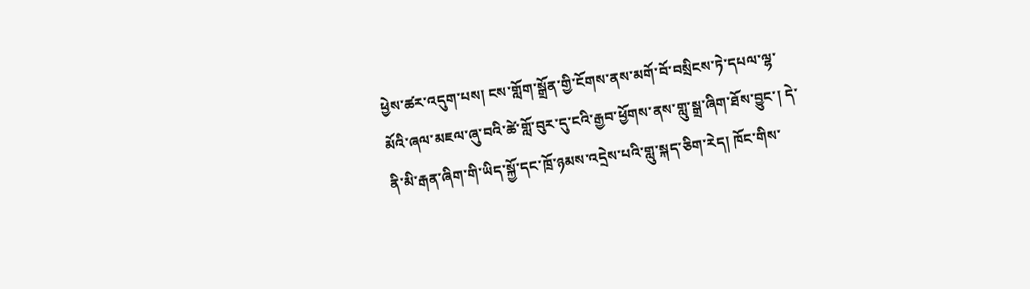ཕྱེས་ཚར་འདུག་པས། ངས་གློག་སྒྲོན་གྱི་ངོགས་ནས་མགོ་བོ་བསྲིངས་ཏེ་དཔལ་ལྷ་མོའི་ཞལ་མཇལ་ཞུ་བའི་ཚེ་གློ་བུར་དུ་ངའི་རྒྱབ་ཕྱོགས་ནས་གླུ་སྒྲ་ཞིག་ཐོས་བྱུང་། དེ་ནི་མི་རྒན་ཞིག་གི་ཡིད་སྐྱོ་དང་ཁྲོ་ཉམས་འདྲེས་པའི་གླུ་སྐད་ཅིག་རེད། ཁོང་གིས་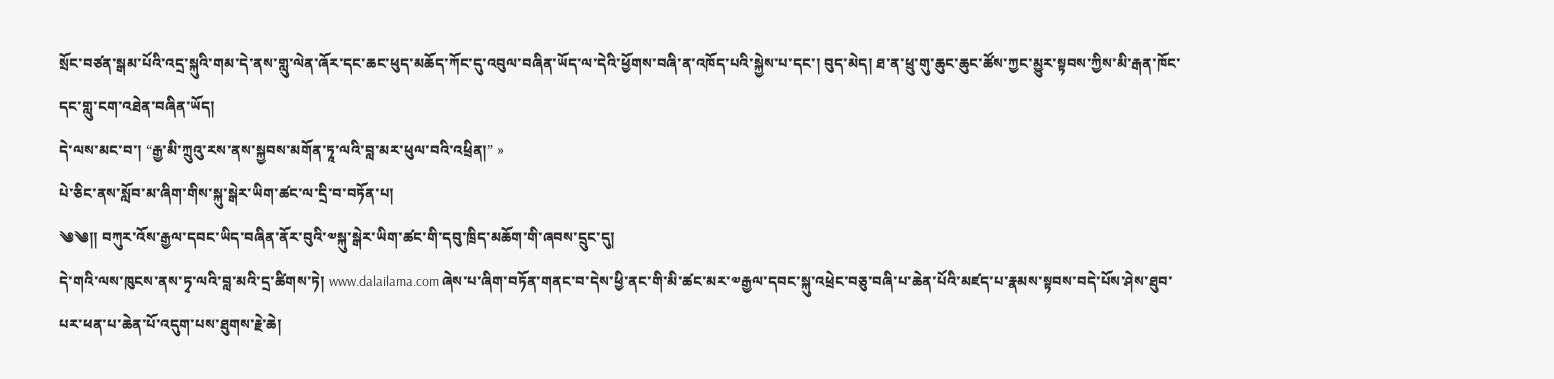སྲོང་བཙན་སྒམ་པོའི་འདྲ་སྐུའི་གམ་དེ་ནས་གླུ་ལེན་ཞོར་དང་ཆང་ཕུད་མཆོད་ཀོང་དུ་འབུལ་བཞིན་ཡོད་ལ་དེའི་ཕྱོགས་བཞི་ན་འཁོད་པའི་སྐྱེས་པ་དང་། བུད་མེད། ཐ་ན་ཕྲུ་གུ་ཆུང་ཆུང་ཚོས་ཀྱང་མྱུར་སྟབས་ཀྱིས་མི་རྒན་ཁོང་དང་གླུ་ངག་འཐེན་བཞིན་ཡོད།
དེ་ལས་མང་བ་། “རྒྱ་མི་ཀྲུའུ་རས་ནས་སྐྱབས་མགོན་ཏཱ་ལའི་བླ་མར་ཕུལ་བའི་འཕྲིན།” »
པེ་ཅིང་ནས་སློབ་མ་ཞིག་གིས་སྐུ་སྒེར་ཡིག་ཚང་ལ་དྲི་བ་བཏོན་པ།
༄༄།། བཀུར་འོས་རྒྱལ་དབང་ཡིད་བཞིན་ནོར་བུའི་༧སྐུ་སྒེར་ཡིག་ཚང་གི་དབུ་ཁྲིད་མཆོག་གི་ཞབས་དྲུང་དུ།
དེ་གའི་ལས་ཁུངས་ནས་ཏྭ་ལའི་བླ་མའི་དྲ་ཚིགས་ཏེ། www.dalailama.com ཞེས་པ་ཞིག་བཏོན་གནང་བ་དེས་ཕྱི་ནང་གི་མི་ཚང་མར་༧རྒྱལ་དབང་སྐུ་འཕྲེང་བཅུ་བཞི་པ་ཆེན་པོའི་མཛད་པ་རྣམས་སྟབས་བདེ་པོས་ཤེས་ཐུབ་པར་ཕན་པ་ཆེན་པོ་འདུག་པས་ཐུགས་རྗེ་ཆེ།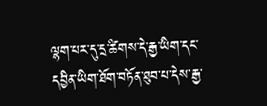ལྷག་པར་དུ་དྲ་ཚིགས་དེ་རྒྱ་ཡིག་དང་དབྱིན་ཡིག་ཐོག་བཏོན་ཐུབ་པ་དེས་རྒྱ་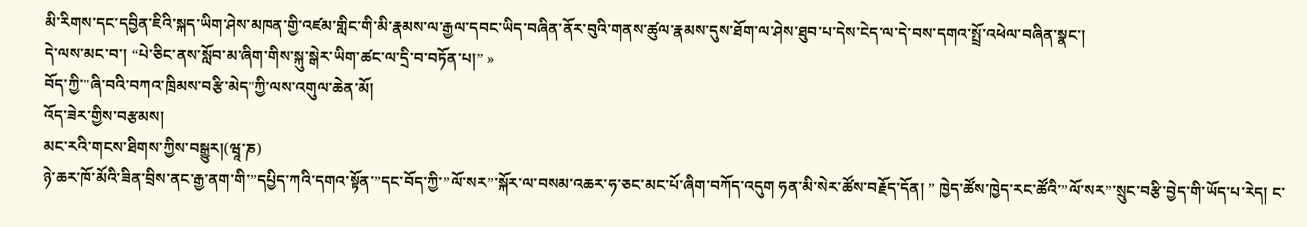མི་རིགས་དང་དབྱིན་ཇིའི་སྐད་ཡིག་ཤེས་མཁན་གྱི་འཛམ་གླིང་གི་མི་རྣམས་ལ་རྒྱལ་དབང་ཡིད་བཞིན་ནོར་བུའི་གནས་ཚུལ་རྣམས་དུས་ཐོག་ལ་ཤེས་ཐུབ་པ་དེས་ངེད་ལ་དེ་བས་དགའ་སྤྲོ་འཕེལ་བཞིན་སྣང་།
དེ་ལས་མང་བ་། “པེ་ཅིང་ནས་སློབ་མ་ཞིག་གིས་སྐུ་སྒེར་ཡིག་ཚང་ལ་དྲི་བ་བཏོན་པ།” »
བོད་ཀྱི་"ཞི་བའི་བཀའ་ཁྲིམས་བརྩི་མེད"ཀྱི་ལས་འགུལ་ཆེན་མོ།
འོད་ཟེར་གྱིས་བརྩམས།
མང་རའི་གངས་ཐིགས་ཀྱིས་བསྒྱུར།(ཝཱ་ཎ)
ཉེ་ཆར་ཁོ་མོའི་ཟིན་བྲིས་ནང་རྒྱ་ནག་གི་”དཔྱིད་ཀའི་དགའ་སྟོན་”དང་བོད་ཀྱི་”ལོ་སར”་སྐོར་ལ་བསམ་འཆར་ཧ་ཅང་མང་པོ་ཞིག་བཀོད་འདུག ཧན་མི་སེར་ཚོས་བརྗོད་དོན། ” ཁྱེད་ཚོས་ཁྱེད་རང་ཚོའི་”ལོ་སར”་སྲུང་བརྩི་བྱེད་གི་ཡོད་པ་རེད། ང་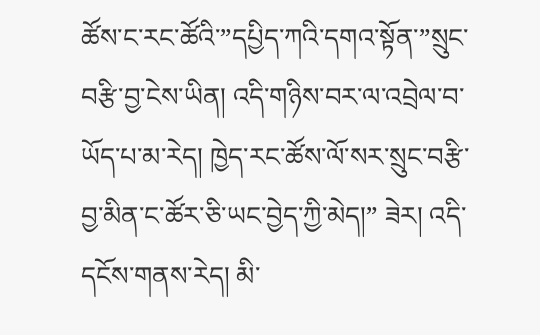ཚོས་ང་རང་ཚོའི་”དཔྱིད་ཀའི་དགའ་སྟོན་”སྲུང་བརྩི་བྱ་ངེས་ཡིན། འདི་གཉིས་བར་ལ་འབྲེལ་བ་ཡོད་པ་མ་རེད། ཁྱེད་རང་ཚོས་ལོ་སར་སྲུང་བརྩི་བྱ་མིན་ང་ཚོར་ཅི་ཡང་བྱེད་ཀྱི་མེད།” ཟེར། འདི་དངོས་གནས་རེད། མི་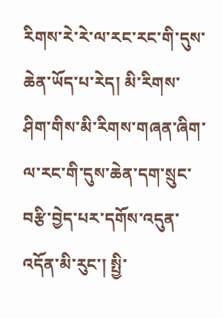རིགས་རེ་རེ་ལ་རང་རང་གི་དུས་ཆེན་ཡོད་པ་རེད། མི་རིགས་ཤིག་གིས་མི་རིགས་གཞན་ཞིག་ལ་རང་གི་དུས་ཆེན་དག་སྲུང་བརྩི་བྱེད་པར་དགོས་འདུན་འདོན་མི་རུང་། སྤྱི་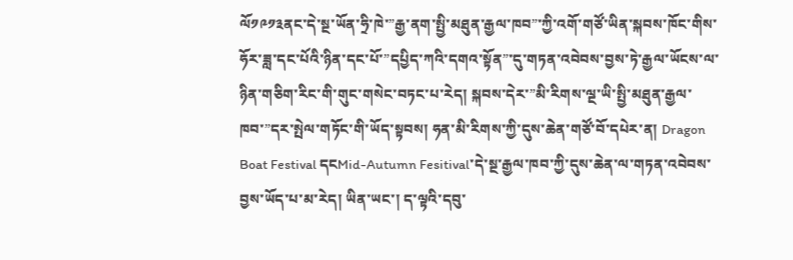ལོ༡༩༡༣ནང་དེ་སྔ་ཡོན་ཧྲི་ཁེ་”རྒྱ་ནག་སྤྱི་མཐུན་རྒྱལ་ཁབ”་ཀྱི་འགོ་གཙོ་ཡིན་སྐབས་ཁོང་གིས་ཧོར་ཟླ་དང་པོའི་ཉིན་དང་པོ་”དཔྱིད་ཀའི་དགའ་སྟོན”་དུ་གཏན་འབེབས་བྱས་ཏེ་རྒྱལ་ཡོངས་ལ་ཉིན་གཅིག་རིང་གི་གུང་གསེང་བཏང་པ་རེད། སྐབས་དེར་”མི་རིགས་ལྔ་ཡི་སྤྱི་མཐུན་རྒྱལ་ཁབ་”དར་སྤེལ་གཏོང་གི་ཡོད་སྟབས། ཧན་མི་རིགས་ཀྱི་དུས་ཆེན་གཙོ་བོ་དཔེར་ན། Dragon Boat Festival དངMid-Autumn Fesitival་དེ་སྔ་རྒྱལ་ཁབ་ཀྱི་དུས་ཆེན་ལ་གཏན་འབེབས་བྱས་ཡོད་པ་མ་རེད། ཡིན་ཡང་། ད་ལྟའི་དབུ་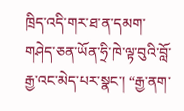ཁྲིད་འདི་གར་ཐ་ན་དམག་གཤེད་ཅན་ཡོན་ཧྲི་ཁེ་ལྟ་བུའི་བློ་རྒྱ་འང་མེད་པར་སྣང་། “རྒྱ་ནག་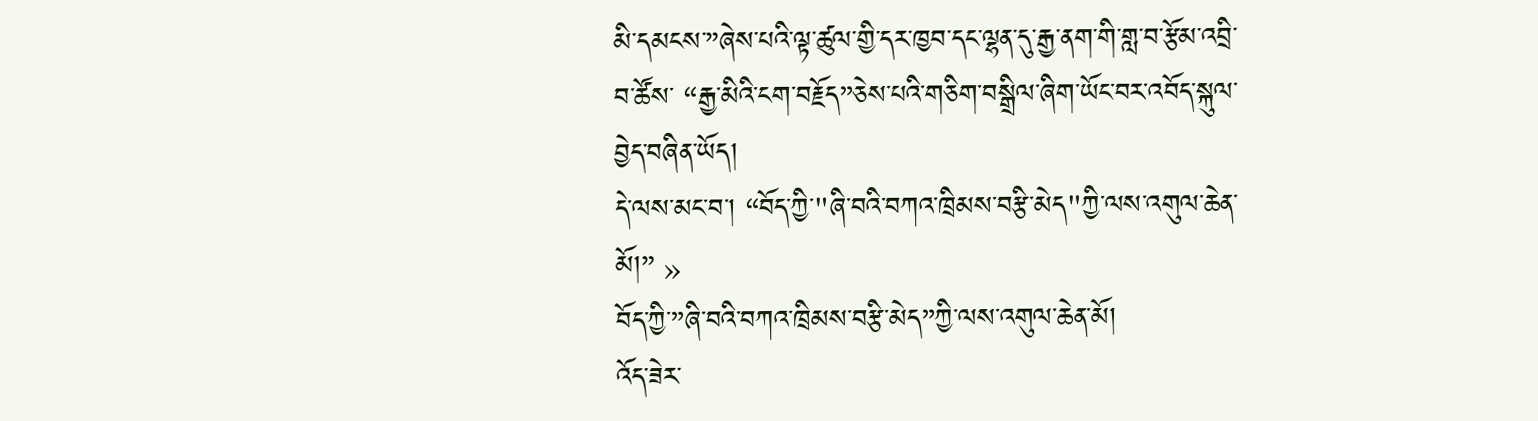མི་དམངས་”ཞེས་པའི་ལྟ་ཚུལ་གྱི་དར་ཁྱབ་དང་ལྷན་དུ་རྒྱ་ནག་གི་གླ་བ་རྩོམ་འབྲི་བ་ཚོས་ “རྒྱ་མིའི་ངག་བརྗོད”ཅེས་པའི་གཅིག་བསྒྲིལ་ཞིག་ཡོང་བར་འབོད་སྐུལ་བྱེད་བཞིན་ཡོད།
དེ་ལས་མང་བ་། “བོད་ཀྱི་"ཞི་བའི་བཀའ་ཁྲིམས་བརྩི་མེད"ཀྱི་ལས་འགུལ་ཆེན་མོ།” »
བོད་ཀྱི་”ཞི་བའི་བཀའ་ཁྲིམས་བརྩི་མེད”ཀྱི་ལས་འགུལ་ཆེན་མོ།
འོད་ཟེར་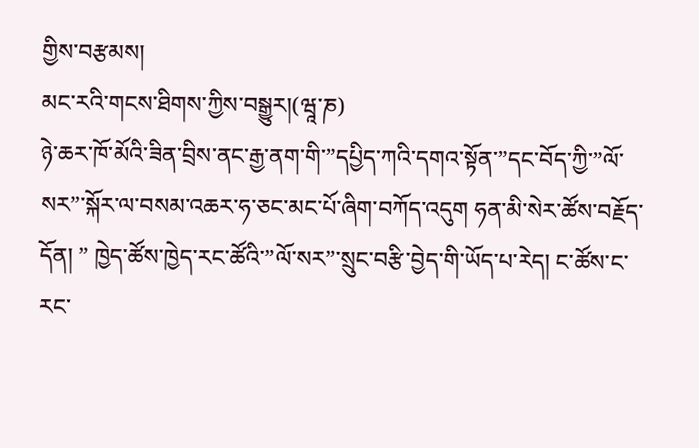གྱིས་བརྩམས།
མང་རའི་གངས་ཐིགས་ཀྱིས་བསྒྱུར།(ཝཱ་ཎ)
ཉེ་ཆར་ཁོ་མོའི་ཟིན་བྲིས་ནང་རྒྱ་ནག་གི་”དཔྱིད་ཀའི་དགའ་སྟོན་”དང་བོད་ཀྱི་”ལོ་སར”་སྐོར་ལ་བསམ་འཆར་ཧ་ཅང་མང་པོ་ཞིག་བཀོད་འདུག ཧན་མི་སེར་ཚོས་བརྗོད་དོན། ” ཁྱེད་ཚོས་ཁྱེད་རང་ཚོའི་”ལོ་སར”་སྲུང་བརྩི་བྱེད་གི་ཡོད་པ་རེད། ང་ཚོས་ང་རང་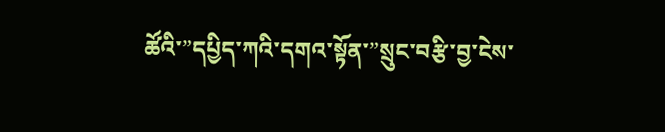ཚོའི་”དཔྱིད་ཀའི་དགའ་སྟོན་”སྲུང་བརྩི་བྱ་ངེས་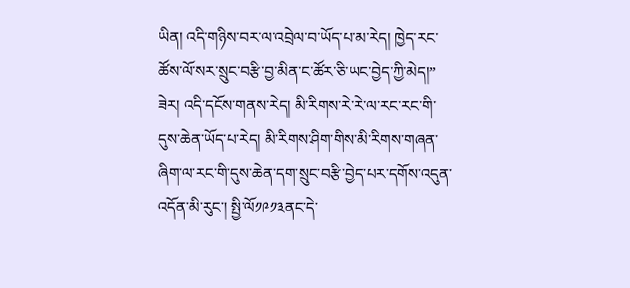ཡིན། འདི་གཉིས་བར་ལ་འབྲེལ་བ་ཡོད་པ་མ་རེད། ཁྱེད་རང་ཚོས་ལོ་སར་སྲུང་བརྩི་བྱ་མིན་ང་ཚོར་ཅི་ཡང་བྱེད་ཀྱི་མེད།” ཟེར། འདི་དངོས་གནས་རེད། མི་རིགས་རེ་རེ་ལ་རང་རང་གི་དུས་ཆེན་ཡོད་པ་རེད། མི་རིགས་ཤིག་གིས་མི་རིགས་གཞན་ཞིག་ལ་རང་གི་དུས་ཆེན་དག་སྲུང་བརྩི་བྱེད་པར་དགོས་འདུན་འདོན་མི་རུང་། སྤྱི་ལོ༡༩༡༣ནང་དེ་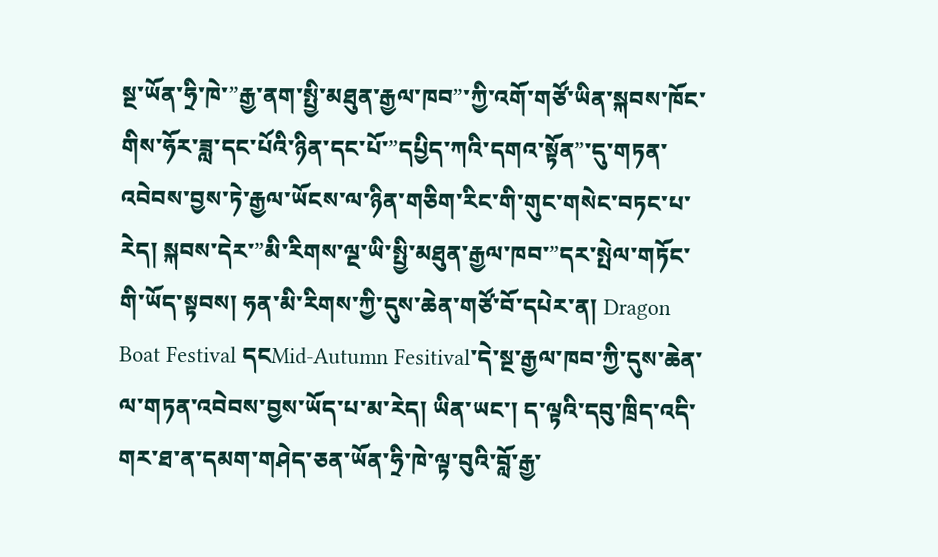སྔ་ཡོན་ཧྲི་ཁེ་”རྒྱ་ནག་སྤྱི་མཐུན་རྒྱལ་ཁབ”་ཀྱི་འགོ་གཙོ་ཡིན་སྐབས་ཁོང་གིས་ཧོར་ཟླ་དང་པོའི་ཉིན་དང་པོ་”དཔྱིད་ཀའི་དགའ་སྟོན”་དུ་གཏན་འབེབས་བྱས་ཏེ་རྒྱལ་ཡོངས་ལ་ཉིན་གཅིག་རིང་གི་གུང་གསེང་བཏང་པ་རེད། སྐབས་དེར་”མི་རིགས་ལྔ་ཡི་སྤྱི་མཐུན་རྒྱལ་ཁབ་”དར་སྤེལ་གཏོང་གི་ཡོད་སྟབས། ཧན་མི་རིགས་ཀྱི་དུས་ཆེན་གཙོ་བོ་དཔེར་ན། Dragon Boat Festival དངMid-Autumn Fesitival་དེ་སྔ་རྒྱལ་ཁབ་ཀྱི་དུས་ཆེན་ལ་གཏན་འབེབས་བྱས་ཡོད་པ་མ་རེད། ཡིན་ཡང་། ད་ལྟའི་དབུ་ཁྲིད་འདི་གར་ཐ་ན་དམག་གཤེད་ཅན་ཡོན་ཧྲི་ཁེ་ལྟ་བུའི་བློ་རྒྱ་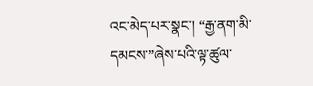འང་མེད་པར་སྣང་། “རྒྱ་ནག་མི་དམངས་”ཞེས་པའི་ལྟ་ཚུལ་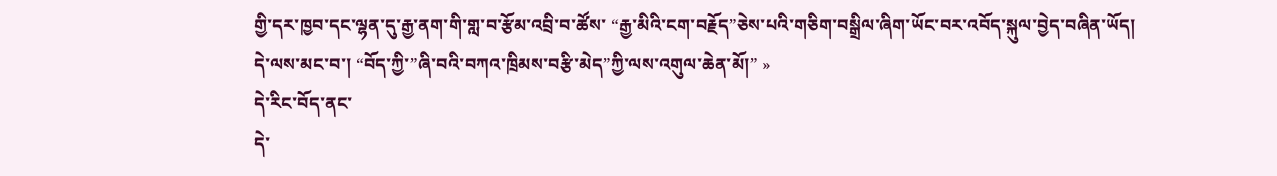གྱི་དར་ཁྱབ་དང་ལྷན་དུ་རྒྱ་ནག་གི་གླ་བ་རྩོམ་འབྲི་བ་ཚོས་ “རྒྱ་མིའི་ངག་བརྗོད”ཅེས་པའི་གཅིག་བསྒྲིལ་ཞིག་ཡོང་བར་འབོད་སྐུལ་བྱེད་བཞིན་ཡོད།
དེ་ལས་མང་བ་། “བོད་ཀྱི་”ཞི་བའི་བཀའ་ཁྲིམས་བརྩི་མེད”ཀྱི་ལས་འགུལ་ཆེན་མོ།” »
དེ་རིང་བོད་ནང་
དེ་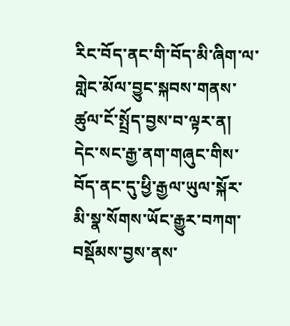རིང་བོད་ནང་གི་བོད་མི་ཞིག་ལ་གླེང་མོལ་བྱུང་སྐབས་གནས་ཚུལ་ངོ་སྤྲོད་བྱས་བ་ལྟར་ན།
དེང་སང་རྒྱ་ནག་གཞུང་གིས་བོད་ནང་དུ་ཕྱི་རྒྱལ་ཡུལ་སྐོར་མི་སྣ་སོགས་ཡོང་རྒྱུར་བཀག་བསྡོམས་བྱས་ནས་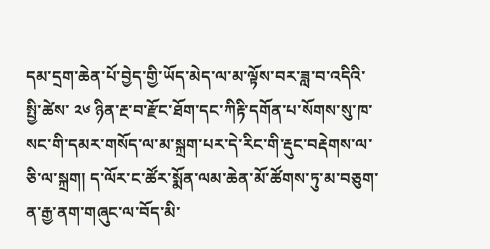དམ་དྲག་ཆེན་པོ་བྱེད་གྱི་ཡོད་མེད་ལ་མ་ལྟོས་བར་ཟླ་བ་འདིའི་སྤྱི་ཚེས་ ༢༦ ཉིན་རྔ་བ་རྫོང་ཐོག་དང་ཀིརྟི་དགོན་པ་སོགས་སུ་ཁ་སང་གི་དམར་གསོད་ལ་མ་སྐྲག་པར་དེ་རིང་གི་རྡུང་བརྡེགས་ལ་ཅི་ལ་སྐྲག། ད་ལོར་ང་ཚོར་སྨོན་ལམ་ཆེན་མོ་ཚོགས་ཏུ་མ་བཅུག་ན་རྒྱ་ནག་གཞུང་ལ་བོད་མི་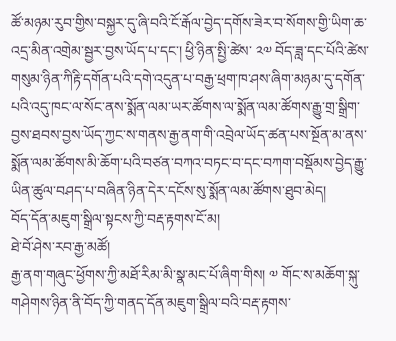ཚོ་མཉམ་རུབ་གྱིས་བསྐྱར་དུ་ཞི་བའི་ངོ་རྒོལ་བྱེད་དགོས་ཟེར་བ་སོགས་གྱི་ཡིག་ཆ་འདྲ་མིན་འགྲེམ་སྦྱར་བྱས་ཡོད་པ་དང་། ཕྱི་ཉིན་སྤྱི་ཚེས་ ༢༧ བོད་ཟླ་དང་པོའི་ཚེས་གསུམ་ཉིན་ཀིརྟི་དགོན་པའི་དགེ་འདུན་པ་བརྒྱ་ཕྲག་ཁ་ཤས་ཞིག་མཉམ་དུ་དགོན་པའི་འདུ་ཁང་ལ་སོང་ནས་སྨོན་ལམ་ཡར་ཚོགས་ལ་སྨོན་ལམ་ཚོགས་རྒྱུ་གྲ་སྒྲིག་བྱས་ཐབས་བྱས་ཡོད་ཀྱང་ས་གནས་རྒྱ་ནག་གི་འབྲེལ་ཡོད་ཚན་པས་སྔོན་མ་ནས་སྨོན་ལམ་ཚོགས་མི་ཆོག་པའི་བཙན་བཀའ་བཏང་བ་དང་བཀག་བསྡོམས་བྱེད་རྒྱུ་ཡིན་ཚུལ་བཤད་པ་བཞིན་ཉིན་དེར་དངོས་སུ་སྨོན་ལམ་ཚོགས་ཐུབ་མེད།
བོད་དོན་མཇུག་སྒྲིལ་སྟངས་ཀྱི་བརྡ་རྟགས་ངོ་མ།
ཐེ་བོ་ཤེས་རབ་རྒྱ་མཚོ།
རྒྱ་ནག་གཞུང་ཕྱོགས་ཀྱི་མཐོ་རིམ་མི་སྣ་མང་པོ་ཞིག་གིས། ༧ གོང་ས་མཆོག་སྐུ་གཤེགས་ཉིན་ནི་བོད་ཀྱི་གནད་དོན་མཇུག་སྒྲིལ་བའི་བརྡ་རྟགས་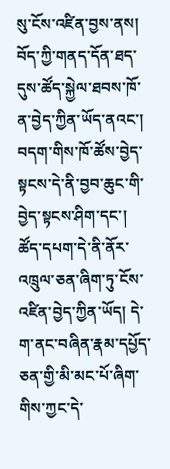སུ་ངོས་འཛིན་བྱས་ནས། བོད་ཀྱི་གནད་དོན་ཐད་དུས་ཚོད་སྐྱེལ་ཐབས་ཁོ་ན་བྱེད་ཀྱིན་ཡོད་ནའང་། བདག་གིས་ཁོ་ཚོས་བྱེད་སྟངས་དེ་ནི་བྱབ་ཆུང་གི་བྱེད་སྟངས་ཤིག་དང་། ཚོད་དཔག་དེ་ནི་ནོར་འཁྲུལ་ཅན་ཞིག་ཏུ་ངོས་འཛིན་བྱེད་ཀྱིན་ཡོད། དེ་ག་ནང་བཞིན་རྣམ་དཔྱོད་ཅན་གྱི་མི་མང་པོ་ཞིག་གིས་ཀྱང་དེ་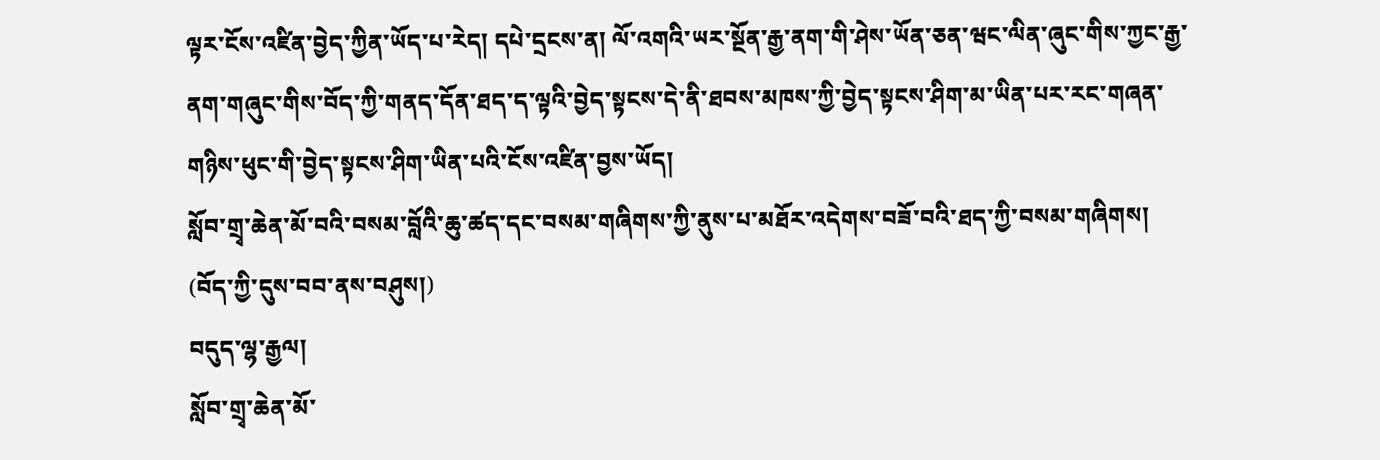ལྟར་ངོས་འཛིན་བྱེད་ཀྱིན་ཡོད་པ་རེད། དཔེ་དྲངས་ན། ལོ་འགའི་ཡར་སྔོན་རྒྱ་ནག་གི་ཤེས་ཡོན་ཅན་ཝང་ལིན་ཞུང་གིས་ཀྱང་རྒྱ་ནག་གཞུང་གིས་བོད་ཀྱི་གནད་དོན་ཐད་ད་ལྟའི་བྱེད་སྟངས་དེ་ནི་ཐབས་མཁས་ཀྱི་བྱེད་སྟངས་ཤིག་མ་ཡིན་པར་རང་གཞན་གཉིས་ཕུང་གི་བྱེད་སྟངས་ཤིག་ཡིན་པའི་ངོས་འཛིན་བྱས་ཡོད།
སློབ་གྲྭ་ཆེན་མོ་བའི་བསམ་བློའི་ཆུ་ཚད་དང་བསམ་གཞིགས་ཀྱི་ནུས་པ་མཐོར་འདེགས་བཟོ་བའི་ཐད་ཀྱི་བསམ་གཞིགས།
(བོད་ཀྱི་དུས་བབ་ནས་བཤུས།)
བདུད་ལྷ་རྒྱལ།
སློབ་གྲྭ་ཆེན་མོ་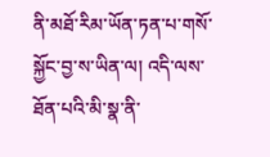ནི་མཐོ་རིམ་ཡོན་ཏན་པ་གསོ་སྐྱོང་བྱ་ས་ཡིན་ལ། འདི་ལས་ཐོན་པའི་མི་སྣ་ནི་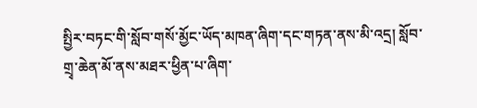སྤྱིར་བཏང་གི་སློབ་གསོ་མྱོང་ཡོད་མཁན་ཞིག་དང་གཏན་ནས་མི་འདྲ། སློབ་གྲྭ་ཆེན་མོ་ནས་མཐར་ཕྱིན་པ་ཞིག་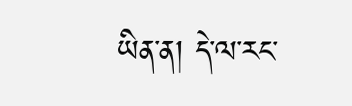ཡིན་ན། དེ་ལ་རང་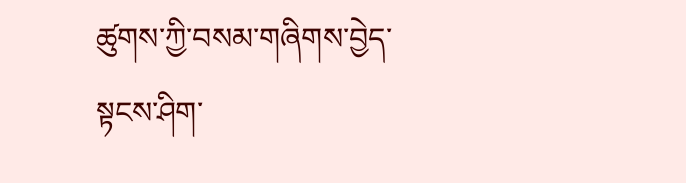ཚུགས་ཀྱི་བསམ་གཞིགས་བྱེད་སྟངས་ཤིག་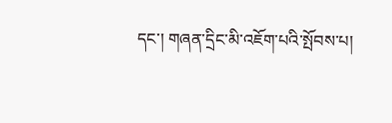དང་། གཞན་དྲིང་མི་འཇོག་པའི་སྤོབས་པ།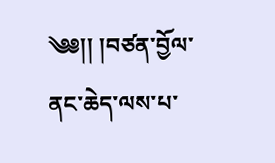༄༅།། །བཙན་བྱོལ་ནང་ཆེད་ལས་པ་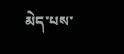མེད་པས་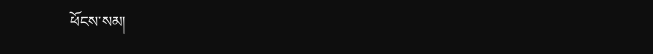ཕོངས་སམ།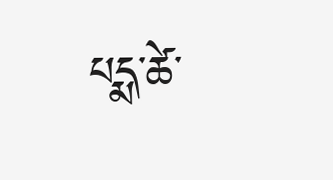པདྨ་ཚེ་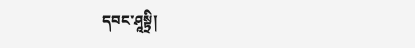དབང་ཤཱསྟྲི།